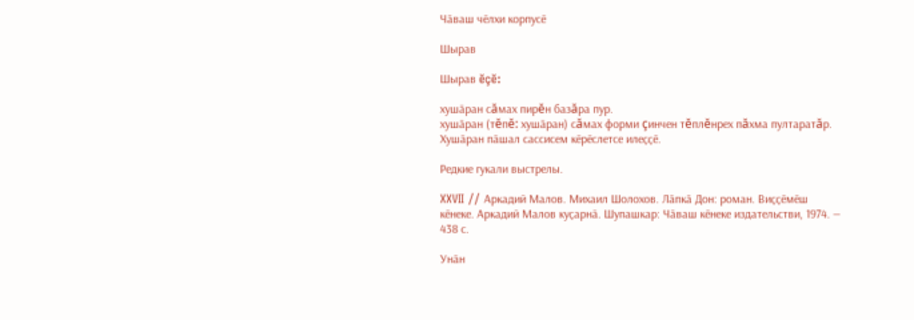Чӑваш чӗлхи корпусӗ

Шырав

Шырав ĕçĕ:

хушӑран сăмах пирĕн базăра пур.
хушӑран (тĕпĕ: хушӑран) сăмах форми çинчен тĕплĕнрех пăхма пултаратăр.
Хушӑран пӑшал сассисем кӗрӗслетсе илеҫҫӗ.

Редкие гукали выстрелы.

XXVII // Аркадий Малов. Михаил Шолохов. Лӑпкӑ Дон: роман. Виҫҫӗмӗш кӗнеке. Аркадий Малов куҫарнӑ. Шупашкар: Чӑваш кӗнеке издательстви, 1974. — 438 с.

Унӑн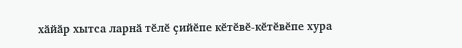хӑйӑр хытса ларнӑ тӗлӗ ҫийӗпе кӗтӗвӗ-кӗтӗвӗпе хура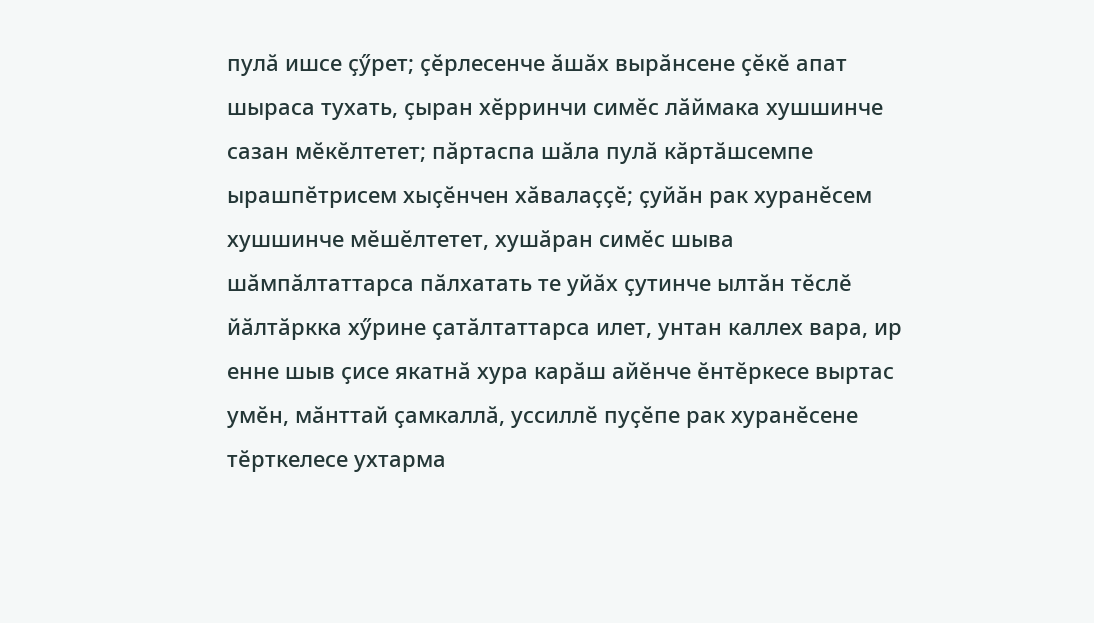пулӑ ишсе ҫӳрет; ҫӗрлесенче ӑшӑх вырӑнсене ҫӗкӗ апат шыраса тухать, ҫыран хӗрринчи симӗс лӑймака хушшинче сазан мӗкӗлтетет; пӑртаспа шӑла пулӑ кӑртӑшсемпе ырашпӗтрисем хыҫӗнчен хӑвалаҫҫӗ; ҫуйӑн рак хуранӗсем хушшинче мӗшӗлтетет, хушӑран симӗс шыва шӑмпӑлтаттарса пӑлхатать те уйӑх ҫутинче ылтӑн тӗслӗ йӑлтӑркка хӳрине ҫатӑлтаттарса илет, унтан каллех вара, ир енне шыв ҫисе якатнӑ хура карӑш айӗнче ӗнтӗркесе выртас умӗн, мӑнттай ҫамкаллӑ, уссиллӗ пуҫӗпе рак хуранӗсене тӗрткелесе ухтарма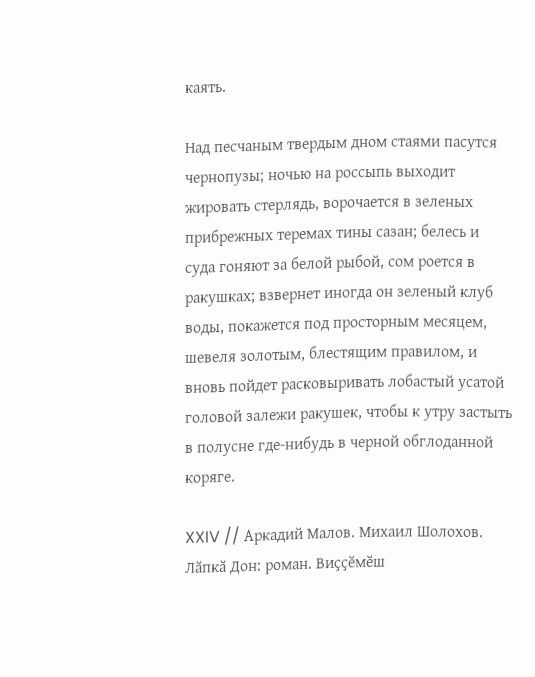каять.

Над песчаным твердым дном стаями пасутся чернопузы; ночью на россыпь выходит жировать стерлядь, ворочается в зеленых прибрежных теремах тины сазан; белесь и суда гоняют за белой рыбой, сом роется в ракушках; взвернет иногда он зеленый клуб воды, покажется под просторным месяцем, шевеля золотым, блестящим правилом, и вновь пойдет расковыривать лобастый усатой головой залежи ракушек, чтобы к утру застыть в полусне где-нибудь в черной обглоданной коряге.

XXIV // Аркадий Малов. Михаил Шолохов. Лӑпкӑ Дон: роман. Виҫҫӗмӗш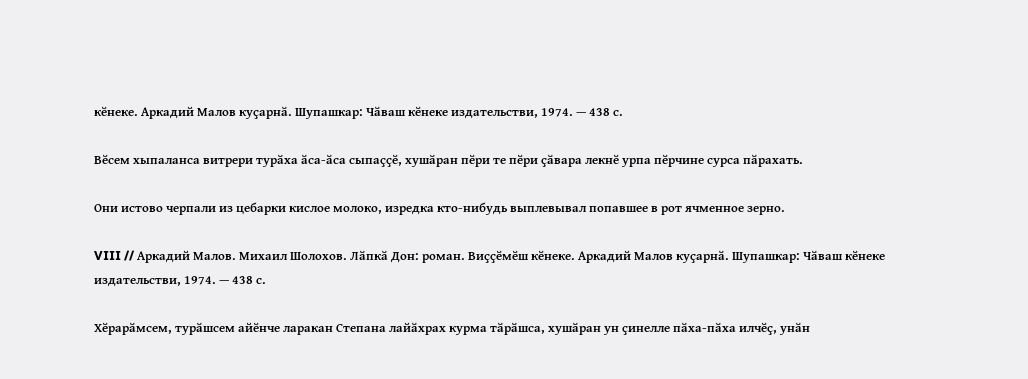кӗнеке. Аркадий Малов куҫарнӑ. Шупашкар: Чӑваш кӗнеке издательстви, 1974. — 438 с.

Вӗсем хыпаланса витрери турӑха ӑса-ӑса сыпаҫҫӗ, хушӑран пӗри те пӗри ҫӑвара лекнӗ урпа пӗрчине сурса пӑрахать.

Они истово черпали из цебарки кислое молоко, изредка кто-нибудь выплевывал попавшее в рот ячменное зерно.

VIII // Аркадий Малов. Михаил Шолохов. Лӑпкӑ Дон: роман. Виҫҫӗмӗш кӗнеке. Аркадий Малов куҫарнӑ. Шупашкар: Чӑваш кӗнеке издательстви, 1974. — 438 с.

Хӗрарӑмсем, турӑшсем айӗнче ларакан Степана лайӑхрах курма тӑрӑшса, хушӑран ун ҫинелле пӑха-пӑха илчӗҫ, унӑн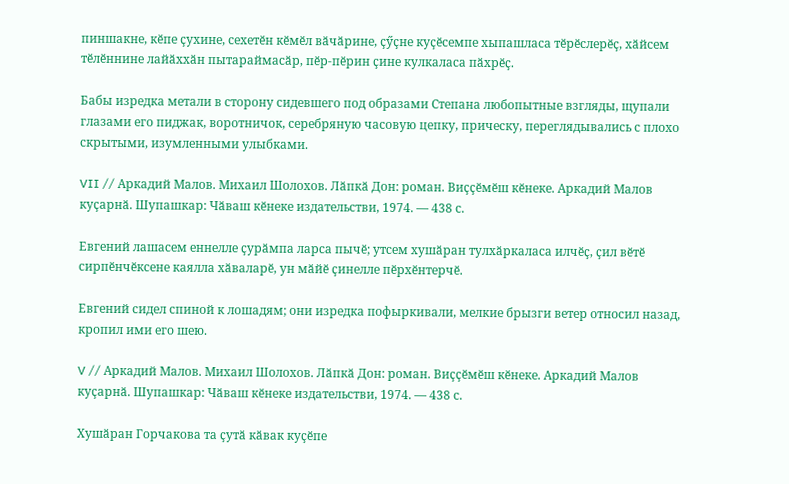пиншакне, кӗпе ҫухине, сехетӗн кӗмӗл вӑчӑрине, ҫӳҫне куҫӗсемпе хыпашласа тӗрӗслерӗҫ, хӑйсем тӗлӗннине лайӑххӑн пытараймасӑр, пӗр-пӗрин ҫине кулкаласа пӑхрӗҫ.

Бабы изредка метали в сторону сидевшего под образами Степана любопытные взгляды, щупали глазами его пиджак, воротничок, серебряную часовую цепку, прическу, переглядывались с плохо скрытыми, изумленными улыбками.

VII // Аркадий Малов. Михаил Шолохов. Лӑпкӑ Дон: роман. Виҫҫӗмӗш кӗнеке. Аркадий Малов куҫарнӑ. Шупашкар: Чӑваш кӗнеке издательстви, 1974. — 438 с.

Евгений лашасем еннелле ҫурӑмпа ларса пычӗ; утсем хушӑран тулхӑркаласа илчӗҫ, ҫил вӗтӗ сирпӗнчӗксене каялла хӑваларӗ, ун мӑйӗ ҫинелле пӗрхӗнтерчӗ.

Евгений сидел спиной к лошадям; они изредка пофыркивали, мелкие брызги ветер относил назад, кропил ими его шею.

V // Аркадий Малов. Михаил Шолохов. Лӑпкӑ Дон: роман. Виҫҫӗмӗш кӗнеке. Аркадий Малов куҫарнӑ. Шупашкар: Чӑваш кӗнеке издательстви, 1974. — 438 с.

Хушӑран Горчакова та ҫутӑ кӑвак куҫӗпе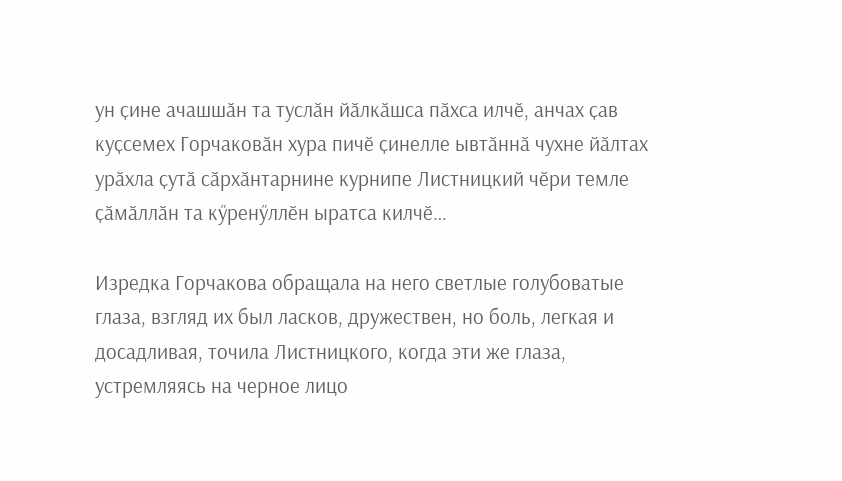ун ҫине ачашшӑн та туслӑн йӑлкӑшса пӑхса илчӗ, анчах ҫав куҫсемех Горчаковӑн хура пичӗ ҫинелле ывтӑннӑ чухне йӑлтах урӑхла ҫутӑ сӑрхӑнтарнине курнипе Листницкий чӗри темле ҫӑмӑллӑн та кӳренӳллӗн ыратса килчӗ…

Изредка Горчакова обращала на него светлые голубоватые глаза, взгляд их был ласков, дружествен, но боль, легкая и досадливая, точила Листницкого, когда эти же глаза, устремляясь на черное лицо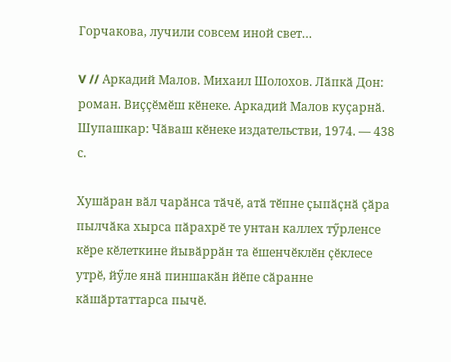Горчакова, лучили совсем иной свет…

V // Аркадий Малов. Михаил Шолохов. Лӑпкӑ Дон: роман. Виҫҫӗмӗш кӗнеке. Аркадий Малов куҫарнӑ. Шупашкар: Чӑваш кӗнеке издательстви, 1974. — 438 с.

Хушӑран вӑл чарӑнса тӑчӗ, атӑ тӗпне ҫыпӑҫнӑ ҫӑра пылчӑка хырса пӑрахрӗ те унтан каллех тӳрленсе кӗре кӗлеткине йывӑррӑн та ӗшенчӗклӗн ҫӗклесе утрӗ, йӳле янӑ пиншакӑн йӗпе сӑранне кӑшӑртаттарса пычӗ.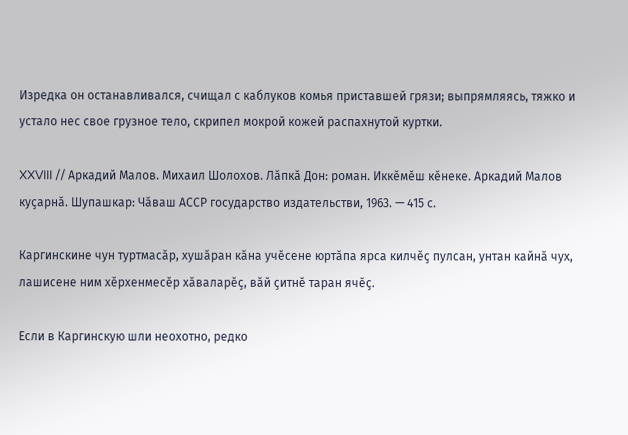Изредка он останавливался, счищал с каблуков комья приставшей грязи; выпрямляясь, тяжко и устало нес свое грузное тело, скрипел мокрой кожей распахнутой куртки.

XXVIII // Аркадий Малов. Михаил Шолохов. Лӑпкӑ Дон: роман. Иккӗмӗш кӗнеке. Аркадий Малов куҫарнӑ. Шупашкар: Чӑваш АССР государство издательстви, 1963. — 415 с.

Каргинскине чун туртмасӑр, хушӑран кӑна учӗсене юртӑпа ярса килчӗҫ пулсан, унтан кайнӑ чух, лашисене ним хӗрхенмесӗр хӑваларӗҫ, вӑй ҫитнӗ таран ячӗҫ.

Если в Каргинскую шли неохотно, редко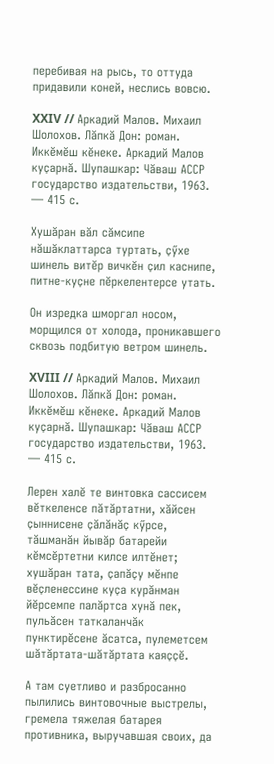перебивая на рысь, то оттуда придавили коней, неслись вовсю.

XXIV // Аркадий Малов. Михаил Шолохов. Лӑпкӑ Дон: роман. Иккӗмӗш кӗнеке. Аркадий Малов куҫарнӑ. Шупашкар: Чӑваш АССР государство издательстви, 1963. — 415 с.

Хушӑран вӑл сӑмсипе нӑшӑклаттарса туртать, ҫӳхе шинель витӗр вичкӗн ҫил каснипе, питне-куҫне пӗркелентерсе утать.

Он изредка шморгал носом, морщился от холода, проникавшего сквозь подбитую ветром шинель.

XVIII // Аркадий Малов. Михаил Шолохов. Лӑпкӑ Дон: роман. Иккӗмӗш кӗнеке. Аркадий Малов куҫарнӑ. Шупашкар: Чӑваш АССР государство издательстви, 1963. — 415 с.

Лерен халӗ те винтовка сассисем вӗткеленсе пӑтӑртатни, хӑйсен ҫыннисене ҫӑлӑнӑҫ кӳрсе, тӑшманӑн йывӑр батарейи кӗмсӗртетни килсе илтӗнет; хушӑран тата, ҫапӑҫу мӗнпе вӗҫленессине куҫа курӑнман йӗрсемпе палӑртса хунӑ пек, пульӑсен таткаланчӑк пунктирӗсене ӑсатса, пулеметсем шӑтӑртата-шӑтӑртата каяҫҫӗ.

А там суетливо и разбросанно пылились винтовочные выстрелы, гремела тяжелая батарея противника, выручавшая своих, да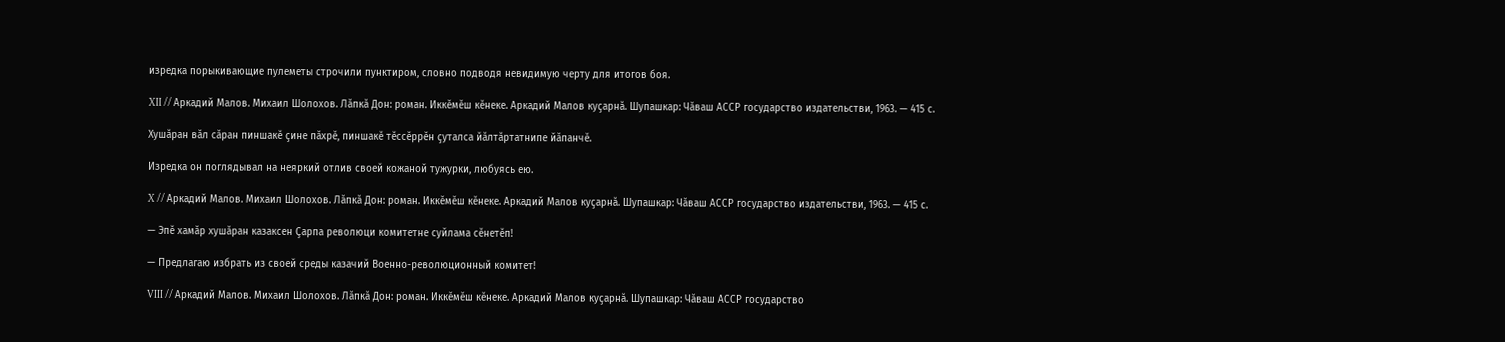изредка порыкивающие пулеметы строчили пунктиром, словно подводя невидимую черту для итогов боя.

XII // Аркадий Малов. Михаил Шолохов. Лӑпкӑ Дон: роман. Иккӗмӗш кӗнеке. Аркадий Малов куҫарнӑ. Шупашкар: Чӑваш АССР государство издательстви, 1963. — 415 с.

Хушӑран вӑл сӑран пиншакӗ ҫине пӑхрӗ, пиншакӗ тӗссӗррӗн ҫуталса йӑлтӑртатнипе йӑпанчӗ.

Изредка он поглядывал на неяркий отлив своей кожаной тужурки, любуясь ею.

X // Аркадий Малов. Михаил Шолохов. Лӑпкӑ Дон: роман. Иккӗмӗш кӗнеке. Аркадий Малов куҫарнӑ. Шупашкар: Чӑваш АССР государство издательстви, 1963. — 415 с.

— Эпӗ хамӑр хушӑран казаксен Ҫарпа революци комитетне суйлама сӗнетӗп!

— Предлагаю избрать из своей среды казачий Военно-революционный комитет!

VIII // Аркадий Малов. Михаил Шолохов. Лӑпкӑ Дон: роман. Иккӗмӗш кӗнеке. Аркадий Малов куҫарнӑ. Шупашкар: Чӑваш АССР государство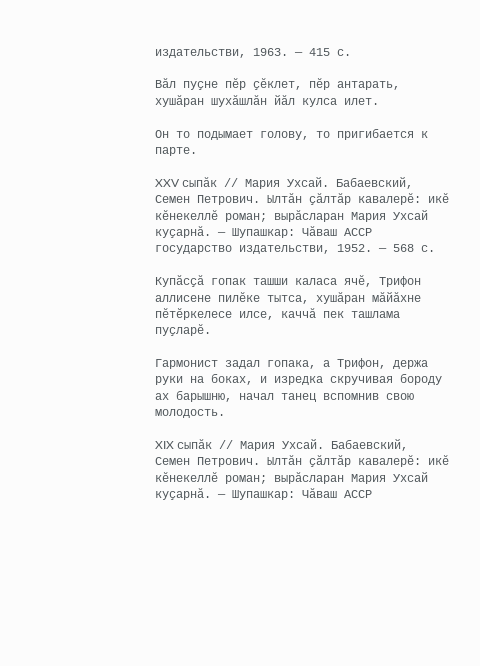издательстви, 1963. — 415 с.

Вӑл пуҫне пӗр ҫӗклет, пӗр антарать, хушӑран шухӑшлӑн йӑл кулса илет.

Он то подымает голову, то пригибается к парте.

XXV сыпӑк // Мария Ухсай. Бабаевский, Семен Петрович. Ылтӑн ҫӑлтӑр кавалерӗ: икӗ кӗнекеллӗ роман; вырӑсларан Мария Ухсай куҫарнӑ. — Шупашкар: Чӑваш АССР государство издательстви, 1952. — 568 с.

Купӑсҫӑ гопак ташши каласа ячӗ, Трифон аллисене пилӗке тытса, хушӑран мӑйӑхне пӗтӗркелесе илсе, каччӑ пек ташлама пуҫларӗ.

Гармонист задал гопака, а Трифон, держа руки на боках, и изредка скручивая бороду ах барышню, начал танец вспомнив свою молодость.

XIX сыпӑк // Мария Ухсай. Бабаевский, Семен Петрович. Ылтӑн ҫӑлтӑр кавалерӗ: икӗ кӗнекеллӗ роман; вырӑсларан Мария Ухсай куҫарнӑ. — Шупашкар: Чӑваш АССР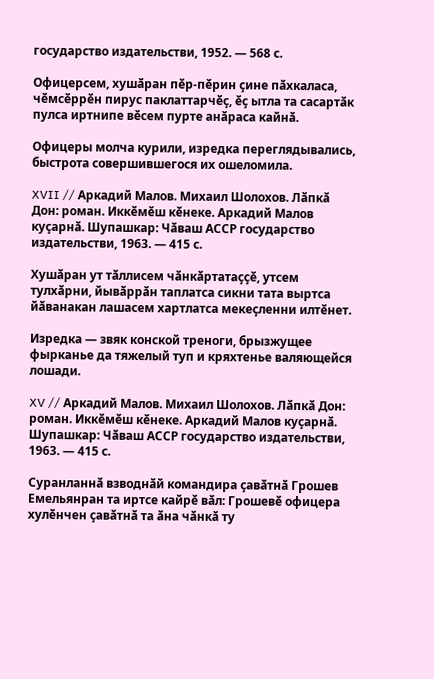государство издательстви, 1952. — 568 с.

Офицерсем, хушӑран пӗр-пӗрин ҫине пӑхкаласа, чӗмсӗррӗн пирус паклаттарчӗҫ, ӗҫ ытла та сасартӑк пулса иртнипе вӗсем пурте анӑраса кайнӑ.

Офицеры молча курили, изредка переглядывались, быстрота совершившегося их ошеломила.

XVII // Аркадий Малов. Михаил Шолохов. Лӑпкӑ Дон: роман. Иккӗмӗш кӗнеке. Аркадий Малов куҫарнӑ. Шупашкар: Чӑваш АССР государство издательстви, 1963. — 415 с.

Хушӑран ут тӑллисем чӑнкӑртатаҫҫӗ, утсем тулхӑрни, йывӑррӑн таплатса сикни тата выртса йӑванакан лашасем хартлатса мекеҫленни илтӗнет.

Изредка — звяк конской треноги, брызжущее фырканье да тяжелый туп и кряхтенье валяющейся лошади.

XV // Аркадий Малов. Михаил Шолохов. Лӑпкӑ Дон: роман. Иккӗмӗш кӗнеке. Аркадий Малов куҫарнӑ. Шупашкар: Чӑваш АССР государство издательстви, 1963. — 415 с.

Суранланнӑ взводнӑй командира ҫавӑтнӑ Грошев Емельянран та иртсе кайрӗ вӑл: Грошевӗ офицера хулӗнчен ҫавӑтнӑ та ӑна чӑнкӑ ту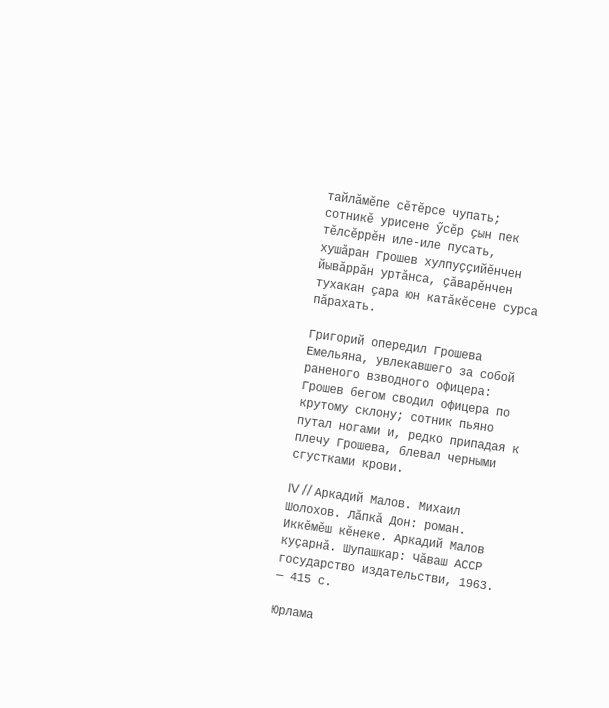тайлӑмӗпе сӗтӗрсе чупать; сотникӗ урисене ӳсӗр ҫын пек тӗлсӗррӗн иле-иле пусать, хушӑран Грошев хулпуҫҫийӗнчен йывӑррӑн уртӑнса, ҫӑварӗнчен тухакан ҫара юн катӑкӗсене сурса пӑрахать.

Григорий опередил Грошева Емельяна, увлекавшего за собой раненого взводного офицера: Грошев бегом сводил офицера по крутому склону; сотник пьяно путал ногами и, редко припадая к плечу Грошева, блевал черными сгустками крови.

IV // Аркадий Малов. Михаил Шолохов. Лӑпкӑ Дон: роман. Иккӗмӗш кӗнеке. Аркадий Малов куҫарнӑ. Шупашкар: Чӑваш АССР государство издательстви, 1963. — 415 с.

Юрлама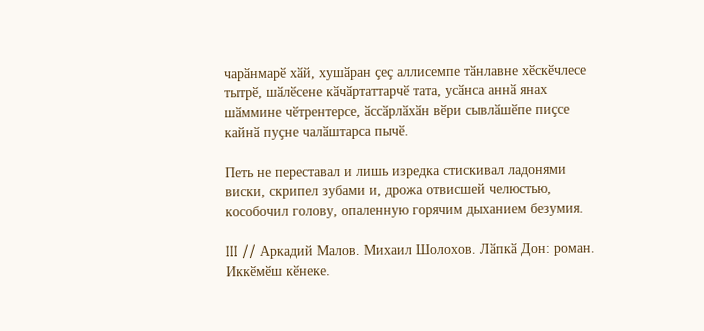чарӑнмарӗ хӑй, хушӑран ҫеҫ аллисемпе тӑнлавне хӗскӗчлесе тытрӗ, шӑлӗсене кӑчӑртаттарчӗ тата, усӑнса аннӑ янах шӑммине чӗтрентерсе, ӑссӑрлӑхӑн вӗри сывлӑшӗпе пиҫсе кайнӑ пуҫне чалӑштарса пычӗ.

Петь не переставал и лишь изредка стискивал ладонями виски, скрипел зубами и, дрожа отвисшей челюстью, кособочил голову, опаленную горячим дыханием безумия.

III // Аркадий Малов. Михаил Шолохов. Лӑпкӑ Дон: роман. Иккӗмӗш кӗнеке.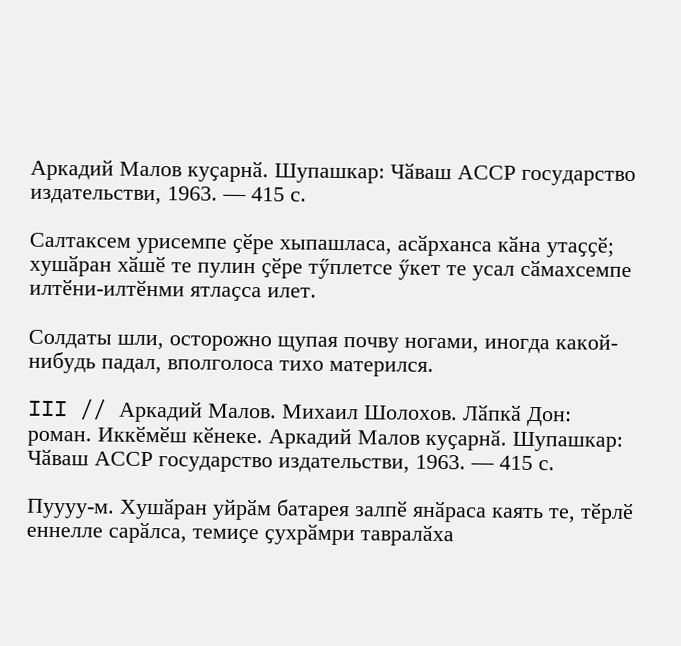Аркадий Малов куҫарнӑ. Шупашкар: Чӑваш АССР государство издательстви, 1963. — 415 с.

Салтаксем урисемпе ҫӗре хыпашласа, асӑрханса кӑна утаҫҫӗ; хушӑран хӑшӗ те пулин ҫӗре тӳплетсе ӳкет те усал сӑмахсемпе илтӗни-илтӗнми ятлаҫса илет.

Солдаты шли, осторожно щупая почву ногами, иногда какой-нибудь падал, вполголоса тихо матерился.

III // Аркадий Малов. Михаил Шолохов. Лӑпкӑ Дон: роман. Иккӗмӗш кӗнеке. Аркадий Малов куҫарнӑ. Шупашкар: Чӑваш АССР государство издательстви, 1963. — 415 с.

Пуууу-м. Хушӑран уйрӑм батарея залпӗ янӑраса каять те, тӗрлӗ еннелле сарӑлса, темиҫе ҫухрӑмри тавралӑха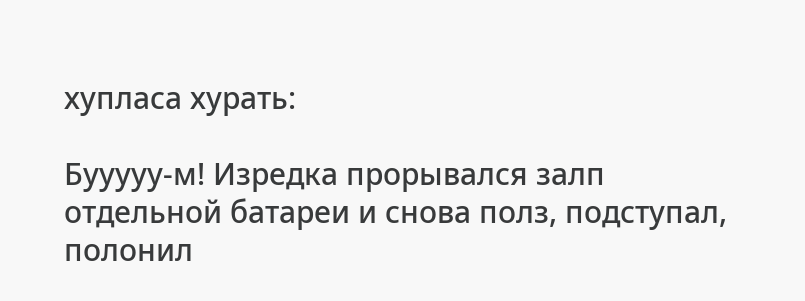хупласа хурать:

Бууууу-м! Изредка прорывался залп отдельной батареи и снова полз, подступал, полонил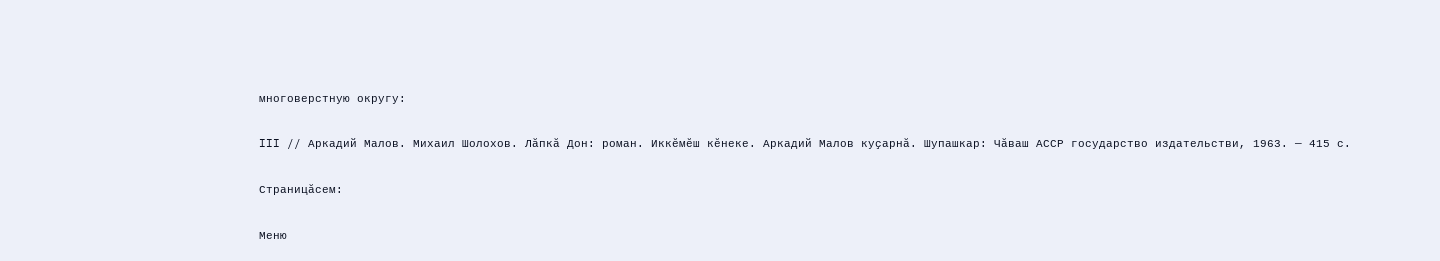многоверстную округу:

III // Аркадий Малов. Михаил Шолохов. Лӑпкӑ Дон: роман. Иккӗмӗш кӗнеке. Аркадий Малов куҫарнӑ. Шупашкар: Чӑваш АССР государство издательстви, 1963. — 415 с.

Страницăсем:

Меню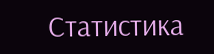Статистика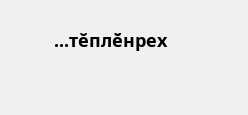...тĕплӗнрех